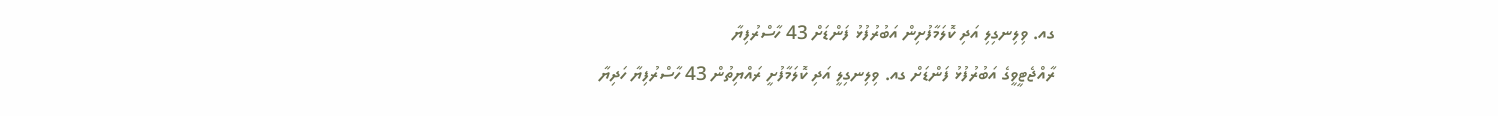ގއ. ވިލިނގިލި އަދި ކޮލަމާފުށިން އަބުރުފުޅު ފަންޑަށް 43 ހާސްރުފިޔާ
ރާއްޖެޓީވީގެ އަބުރުފުޅު ފަންޑަށް ގއ. ވިލިނގިލީ އަދި ކޮލަމާފުށީ ރައްޔިތުން 43 ހާސްރުފިޔާ ހަދިޔާ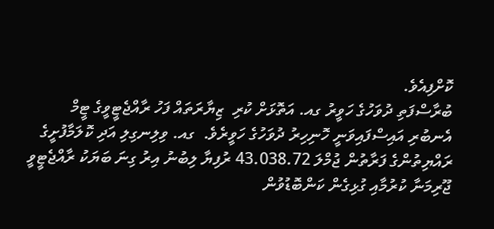ކޮށްފިއެވެ.
ބުރާސްފަތި ދުވަހުގެ ހަވީރު ގއ. އަތޮޅަށް ކުރި  ޒިޔާރަތައް ފަހު ރާއްޖެޓީވީގެ ޓީމް އެނބުރި އައިސްފައިވަނީ ހޮނިހިރު ދުވަހުގެ ހަވީރެވެ.  ގއ. ވިލިނގިލި އަދި ކޮލަމާފުށީގެ ރައްޔިތުންގެ ފަރާތުން ޖުމްލަ 43.038.72 ރުފިޔާ ލިބުނު އިރު ގިނަ ބަޔަކު ރާއްޖެޓީވީ ޖޫރިމަނާ ކުރުމާއި ގުޅިގެން ކަންބޮޑުވުން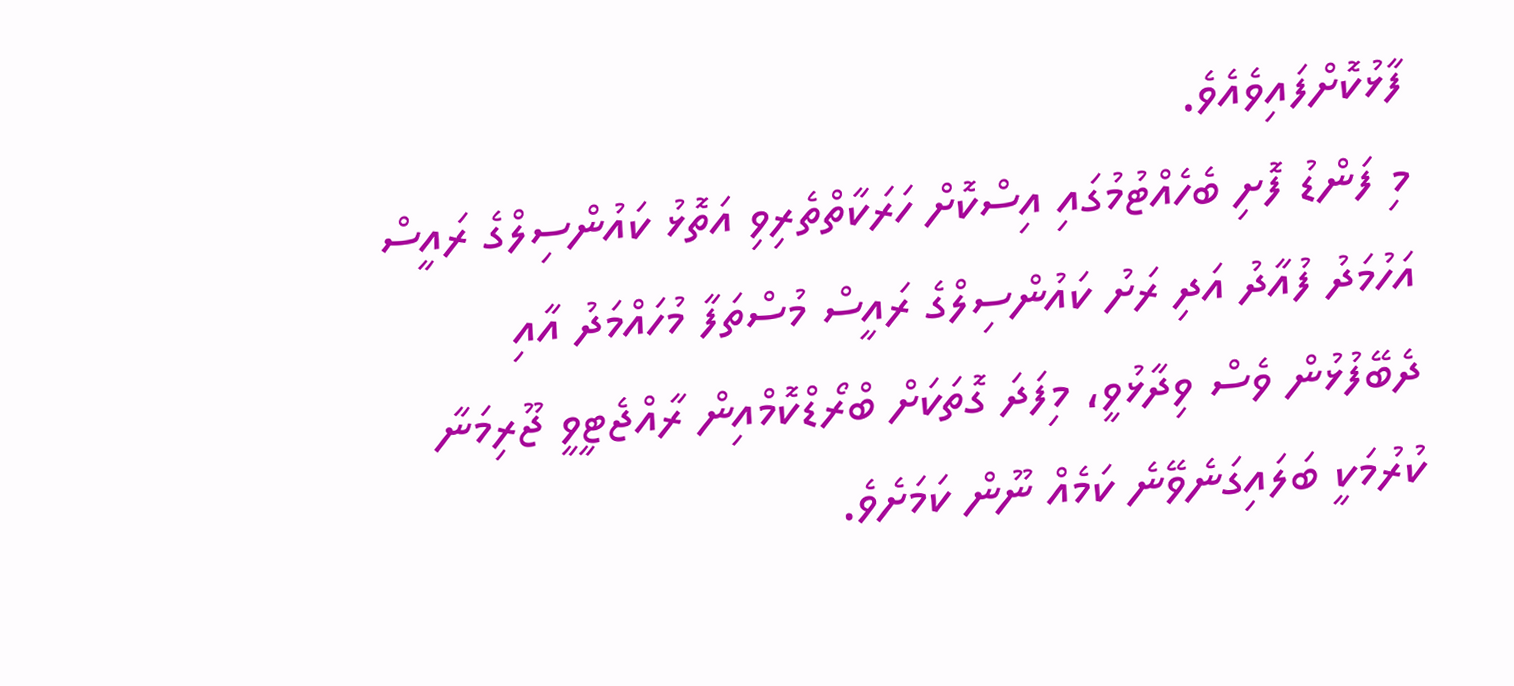ފާޅުކޮށްފައިވެއެވެ.
މި ފަންޑު ފޮށި ބެހެއްޓުމުގައި އިސްކޮށް ހަރަކާތްތެރިވި އަތޮޅު ކައުންސިލްގެ ރައީސް އަހުމަދު ފުއާދު އަދި ރަށު ކައުންސިލްގެ ރައީސް މުސްތަފާ މުހައްމަދު އާއި ދެބޭފުޅުން ވެސް ވިދާޅުވީ، މިފަދަ ގޮތަކަށް ބްރޯޑްކޮމްއިން ރާއްޖެޓީވީ ޖޫރިމަނާ ކުރުމަކީ ބަލައިގަނެވޭނެ ކަމެއް ނޫން ކަމަށެވެ.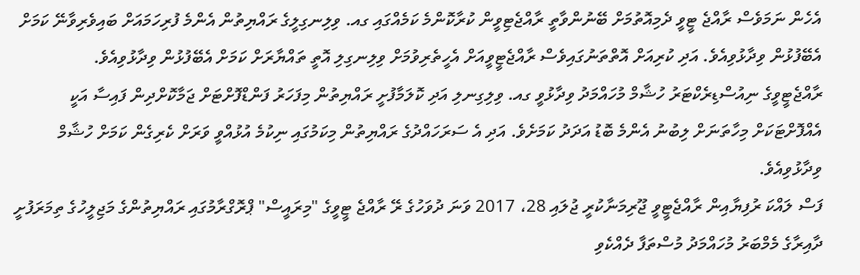އެހެން ނަމަވެސް ރާއްޖެ ޓީވީ ދެމިއޮތުމަށް ބޭނުންވާތީ ރާއްޖެޓިވީން ކުރާކޮންމެ ކަމެއްގައި ގއ. ވިލިނގިލީގެ ރައްޔިތުން އެންމެ ފުރިހަމައަށް ބައިވެރިވާނޭ ކަމަށް އެބޭފުޅުން ވިދާޅުވިއެވެ. އަދި ކުރިއަށް އޮތްތަނުގައިވެސް ރާއްޖެޓީވީއަށް އެހީތެރިވުމަށް ވިލިނގިލި އޮތީ ތައްޔާރަށް ކަމަށް އެބޭފުޅުން ވިދާޅުވިއެވެ.
ރާއްޖެޓީވީގެ ނިއުސްޑިރެކްޓަރު ހުޝާމް މުހައްމަދު ވިދާޅުވީ ގއ. ވިލިގިނލި އަދި ކޮލަމާފުށީ ރައްޔިތުން މިފަހަރު ފަންޑްފޮށްޓަށް ޖަމާކޮށްދިން ފައިސާ އަކީ އެއްފޮށްޓަކަށް މިހާތަނަށް ލިބުނު އެންމެ ބޮޑު އަދަދު ކަމަށެވެ. އަދި އެ ސަރަހައްދުގެ ރައްޔިތުން މިކަމުގައި ނިކުމެ އުޅުއްވީ ވަރަށް ކެރިގެން ކަމަށް ހުޝާމް ވިދާޅުވިއެވެ.
ފަސް ލައްކަ ރުފިޔާއިން ރާއްޖެޓީވީ ޖޫރިމަނާކުރީ ޖުލައި 28، 2017 ވަނަ ދުވަހުގެ ރޭ ރާއްޖެ ޓީވީގެ "މިރައީސް" ޕްރޮގްރާމުގައި ރައްޔިތުންގެ މަޖިލީހުގެ ތިމަރަފުށީ ދާއިރާގެ މެމްބަރު މުހައްމަދު މުސްތަފާ ދެއްކެވި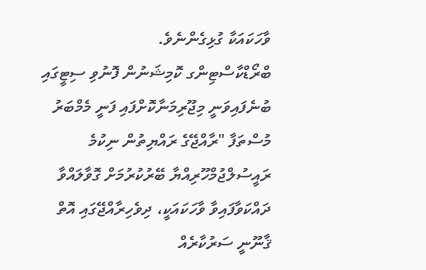ވާހަކައަކާ ގުޅިގެންނެވެ.
ބްރޯޑްކާސްޓިންގ ކޮމިޝަނުން ފޮނުވި ސިޓީގައި ބުނެފައިވަނީ މިޖޫރިމަނާކޮށްފައި ފަނީ މެމްބަރު މުސްތަފާ "ރާއްޖޭގެ ރައްޔިތުން ނިކުމެ ރައީސުލްޖުމްހޫރިއްޔާ ބޭރުކުރުމަށް ގޮވާލައްވާ ދައްކަވާފައިވާ ވާހަކައަކީ، ދިވެހިރާއްޖޭގައި އޮތް ޤާނޫނީ ސަރުކާރެއް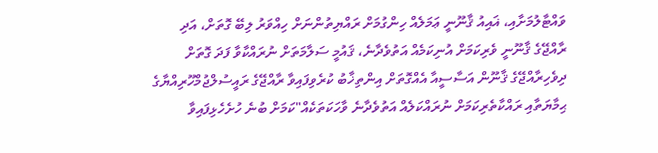ވައްޓާލުމަށާއި، ޣައިއު ޤާނޫނީ ޢަމަލެއް ހިންގުމަށް ރައްޔިތުންނަށް ހިއްވަރު ލިބޭ ގޮތަށް، އަދި ރާއްޖޭގެ ޤާނޫނީ ވެރިކަމަށް އުނިކަމެއް އަތުވެދާނެ، ޤައުމީ ސަލާމަތަށް ނުރައްކާވާ ފަދަ ގޮތަށް ދިވެހިރާއްޖޭގެ ޤާނޫން އަސާސީއާ އެއްގޮތަށް އިންތިޚާބު ކުރެވިފައިވާ ރާއްޖޭގެ ރައީސުލްޖުމްހޫރިއްޔާގެ ޙިމާޔަތާއި ރައްކާތެރިކަމަށް ނުރައްކަލެއް އަތުވެދާނެ ވާހަކަތަކެއް"ކަމަށް ބުނެ ހުށެހެޅިފައިވާ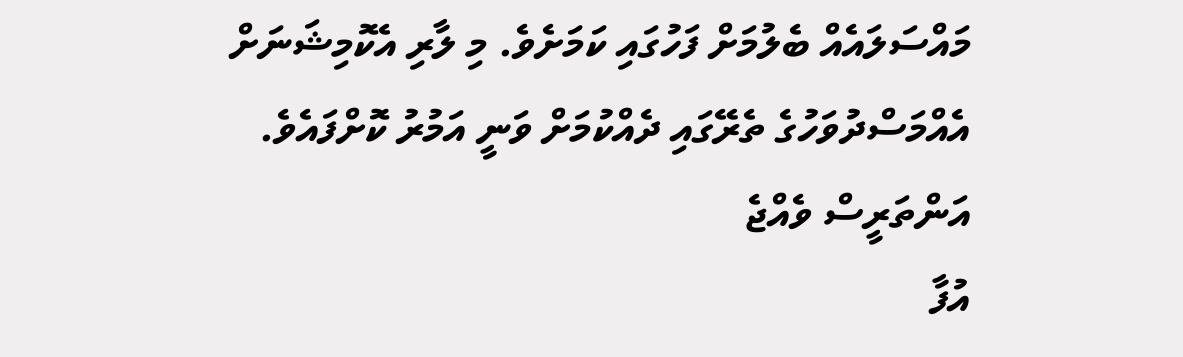މައްސަލައެއް ބެލުމަށް ފަހުގައި ކަމަށެވެ. މި ލާރި އެކޮމިޝަނަށް އެއްމަސްދުވަހުގެ ތެރޭގައި ދެއްކުމަށް ވަނީ އަމުރު ކޮށްފައެވެ.
އަންތަރީސް ވެއްޖެ
އުފާ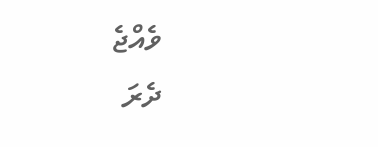ވެއްޖެ
ދެރަ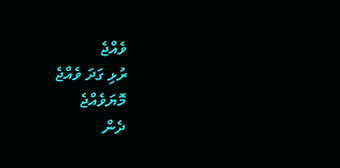ވެއްޖެ
ރުޅި ގަދަ ވެއްޖެ
މޮޔަވެއްޖެ
ދެން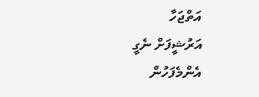އަތްޖަހާ
އަރުޝީފަށް ނެގީ
އެންމެފަހުން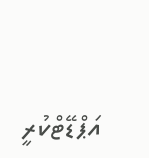އަޕްޑޭޓްކުރީ